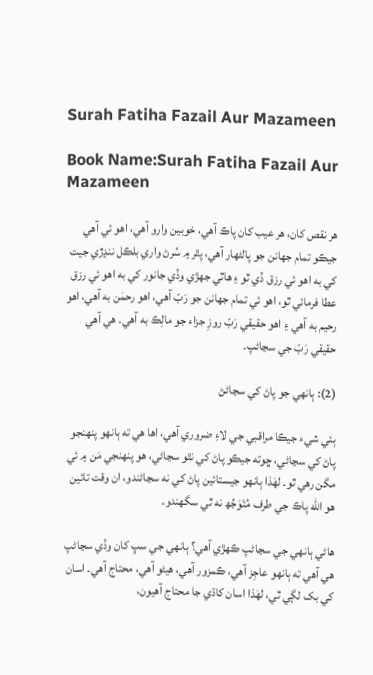Surah Fatiha Fazail Aur Mazameen

Book Name:Surah Fatiha Fazail Aur Mazameen

هر نقص کان، هر عيب کان پاڪ آهي، خوبين وارو آهي، اهو ئي آهي جيڪو تمام جهانن جو پالڻهار آهي، پٿر ۾ سُرڻ واري بلڪل ننڍڙي جيت کي به اهو ئي رزق ڏي ٿو ۽ هاٿي جهڙي وڏي جانور کي به اهو ئي رزق عطا فرمائي ٿو، اهو ئي تمام جهانن جو رَبّ آهي، اهو رحمٰن به آهي، اهو رحيم به آهي ۽ اهو حقيقي رَبّ روزِ جزاء جو مالِڪ به آهي۔ هي آهي حقيقي رَبّ جي سڃاڻپ۔

(2): ٻانهي جو پاڻ کي سڃاڻڻ

ٻئي شيء جيڪا مراقبي جي لاءِ ضروري آهي، اها هي ته ٻانهو پنهنجو پاڻ کي سڃاڻي، ڇوته جيڪو پاڻ کي نٿو سڃاڻي، هو پنهنجي مَن ۾ ئي مگن رهي ٿو۔ لهٰذا ٻانهو جيستائين پاڻ کي نه سڃاڻندو، ان وقت تائين هو الله پاڪ جي طرف مُتَوَجِّھ نه ٿي سگھندو۔

هاڻي ٻانهي جي سڃاڻپ ڪهڙي آهي؟ ٻانهي جي سڀ کان وڏي سڃاڻپ هي آهي ته ٻانهو عاجِز آهي، ڪمزور آهي، هيڻو آهي، محتاج آهي۔ اسان کي بک لڳي ٿي، لهٰذا اسان کاڌي جا محتاج آهيون،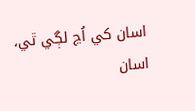اسان کي اُڃ لڳي ٿي، اسان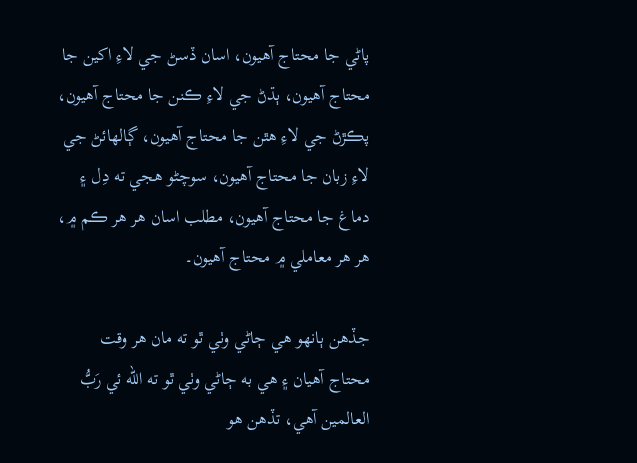پاڻي جا محتاج آهيون، اسان ڏسڻ جي لاءِ اکين جا محتاج آهيون، ٻڌڻ جي لاءِ ڪنن جا محتاج آهيون، پڪڙڻ جي لاءِ هٿن جا محتاج آهيون، ڳالهائڻ جي لاءِ زبان جا محتاج آهيون، سوچڻو هجي ته دِل ۽ دماغ جا محتاج آهيون، مطلب اسان هر هر ڪم ۾، هر هر معاملي ۾ محتاج آهيون۔

جڏهن ٻانهو هي ڄاڻي وٺي ٿو ته مان هر وقت محتاج آهيان ۽ هي به ڄاڻي وٺي ٿو ته الله ئي رَبُّ العالمين آهي، تڏهن هو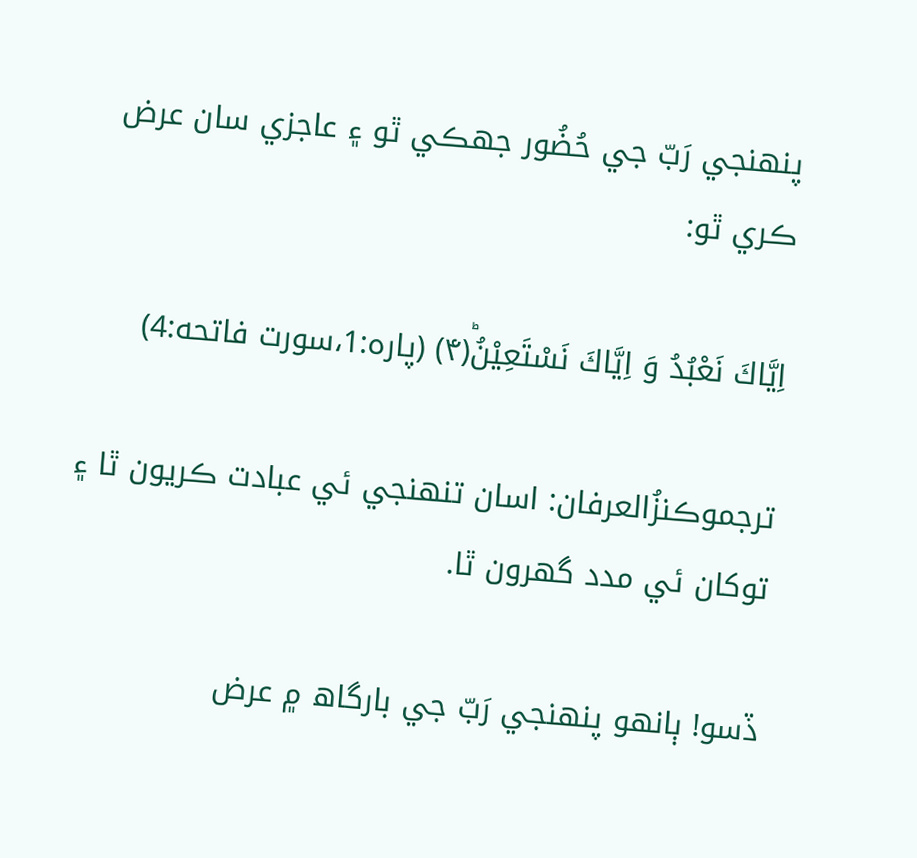پنهنجي رَبّ جي حُضُور جھڪي ٿو ۽ عاجزي سان عرض ڪري ٿو:

اِیَّاكَ نَعْبُدُ وَ اِیَّاكَ نَسْتَعِیْنُؕ(۴) (پاره:1،سورت فاتحه:4)

ترجموڪنزُالعرفان: اسان تنهنجي ئي عبادت ڪريون ٿا ۽ توکان ئي مدد گهرون ٿا.

ڏسو! ٻانهو پنهنجي رَبّ جي بارگاھ ۾ عرض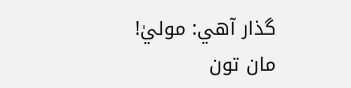گذار آهي: موليٰ! مان تون